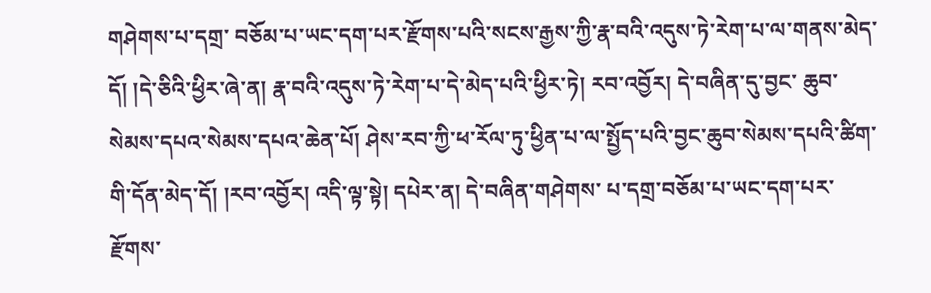གཤེགས་པ་དགྲ་ བཅོམ་པ་ཡང་དག་པར་རྫོགས་པའི་སངས་རྒྱས་ཀྱི་རྣ་བའི་འདུས་ཏེ་རེག་པ་ལ་གནས་མེད་དོ། །དེ་ཅིའི་ཕྱིར་ཞེ་ན། རྣ་བའི་འདུས་ཏེ་རེག་པ་དེ་མེད་པའི་ཕྱིར་ཏེ། རབ་འབྱོར། དེ་བཞིན་དུ་བྱང་ ཆུབ་སེམས་དཔའ་སེམས་དཔའ་ཆེན་པོ། ཤེས་རབ་ཀྱི་ཕ་རོལ་ཏུ་ཕྱིན་པ་ལ་སྤྱོད་པའི་བྱང་ཆུབ་སེམས་དཔའི་ཚིག་གི་དོན་མེད་དོ། །རབ་འབྱོར། འདི་ལྟ་སྟེ། དཔེར་ན། དེ་བཞིན་གཤེགས་ པ་དགྲ་བཅོམ་པ་ཡང་དག་པར་རྫོགས་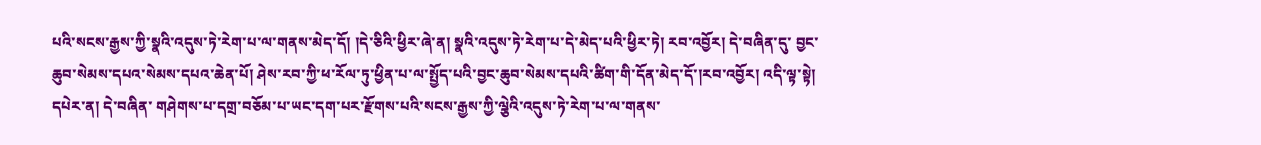པའི་སངས་རྒྱས་ཀྱི་སྣའི་འདུས་ཏེ་རེག་པ་ལ་གནས་མེད་དོ། །དེ་ཅིའི་ཕྱིར་ཞེ་ན། སྣའི་འདུས་ཏེ་རེག་པ་དེ་མེད་པའི་ཕྱིར་ཏེ། རབ་འབྱོར། དེ་བཞིན་དུ་ བྱང་ཆུབ་སེམས་དཔའ་སེམས་དཔའ་ཆེན་པོ། ཤེས་རབ་ཀྱི་ཕ་རོལ་ཏུ་ཕྱིན་པ་ལ་སྤྱོད་པའི་བྱང་ཆུབ་སེམས་དཔའི་ཚིག་གི་དོན་མེད་དོ་།རབ་འབྱོར། འདི་ལྟ་སྟེ། དཔེར་ན། དེ་བཞིན་ གཤེགས་པ་དགྲ་བཅོམ་པ་ཡང་དག་པར་རྫོགས་པའི་སངས་རྒྱས་ཀྱི་ལྕེའི་འདུས་ཏེ་རེག་པ་ལ་གནས་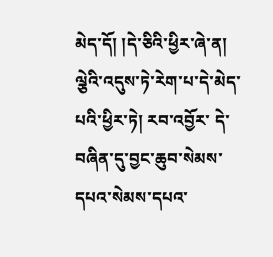མེད་དོ། །དེ་ཅིའི་ཕྱིར་ཞེ་ན། ལྕེའི་འདུས་ཏེ་རེག་པ་དེ་མེད་པའི་ཕྱིར་ཏེ། རབ་འབྱོར་ དེ་བཞིན་དུ་བྱང་ཆུབ་སེམས་དཔའ་སེམས་དཔའ་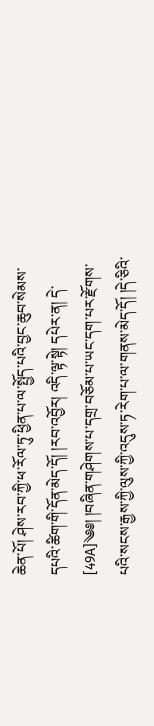ཆེན་པོ། ཤེས་རབ་ཀྱི་ཕ་རོལ་ཏུ་ཕྱིན་པ་ལ་སྤྱོད་པའི་བྱང་ཆུབ་སེམས་དཔའི་ཚིག་གི་དོན་མེད་དོ། །རབ་འབྱོར། འདི་ལྟ་སྟེ། དཔེར་ན། དེ་ [49A]༄༅། །བཞིན་གཤེགས་པ་དགྲ་བཅོམ་པ་ཡང་དག་པར་རྫོགས་པའི་སངས་རྒྱས་ཀྱི་ལུས་ཀྱི་འདུས་ཏ་རེག་པ་ལ་གནས་མེད་དོ། །དེ་ཅིའི་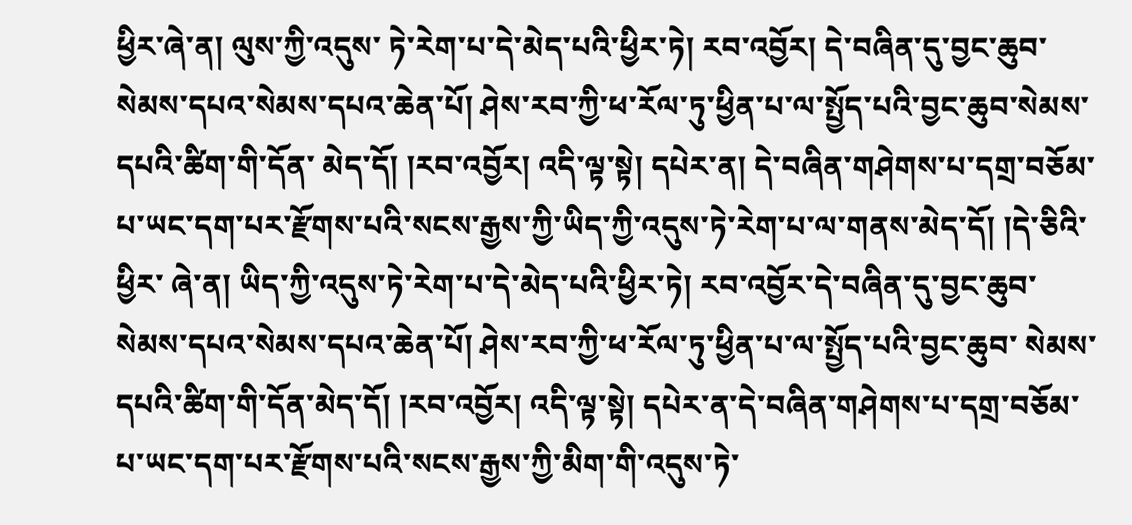ཕྱིར་ཞེ་ན། ལུས་ཀྱི་འདུས་ ཏེ་རེག་པ་དེ་མེད་པའི་ཕྱིར་ཏེ། རབ་འབྱོར། དེ་བཞིན་དུ་བྱང་ཆུབ་སེམས་དཔའ་སེམས་དཔའ་ཆེན་པོ། ཤེས་རབ་ཀྱི་ཕ་རོལ་ཏུ་ཕྱིན་པ་ལ་སྤྱོད་པའི་བྱང་ཆུབ་སེམས་དཔའི་ཚིག་གི་དོན་ མེད་དོ། །རབ་འབྱོར། འདི་ལྟ་སྟེ། དཔེར་ན། དེ་བཞིན་གཤེགས་པ་དགྲ་བཅོམ་པ་ཡང་དག་པར་རྫོགས་པའི་སངས་རྒྱས་ཀྱི་ཡིད་ཀྱི་འདུས་ཏེ་རེག་པ་ལ་གནས་མེད་དོ། །དེ་ཅིའི་ཕྱིར་ ཞེ་ན། ཡིད་ཀྱི་འདུས་ཏེ་རེག་པ་དེ་མེད་པའི་ཕྱིར་ཏེ། རབ་འབྱོར་དེ་བཞིན་དུ་བྱང་ཆུབ་སེམས་དཔའ་སེམས་དཔའ་ཆེན་པོ། ཤེས་རབ་ཀྱི་ཕ་རོལ་ཏུ་ཕྱིན་པ་ལ་སྤྱོད་པའི་བྱང་ཆུབ་ སེམས་དཔའི་ཚིག་གི་དོན་མེད་དོ། །རབ་འབྱོར། འདི་ལྟ་སྟེ། དཔེར་ན་དེ་བཞིན་གཤེགས་པ་དགྲ་བཅོམ་པ་ཡང་དག་པར་རྫོགས་པའི་སངས་རྒྱས་ཀྱི་མིག་གི་འདུས་ཏེ་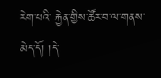རེག་པའི་ རྐྱེན་གྱིས་ཚོར་བ་ལ་གནས་མེད་དོ། །དེ་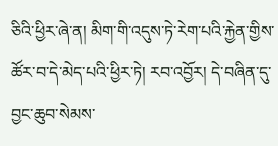ཅིའི་ཕྱིར་ཞེ་ན། མིག་གི་འདུས་ཏེ་རེག་པའི་རྐྱེན་གྱིས་ཚོར་བ་དེ་མེད་པའི་ཕྱིར་ཏེ། རབ་འབྱོར། དེ་བཞིན་དུ་བྱང་ཆུབ་སེམས་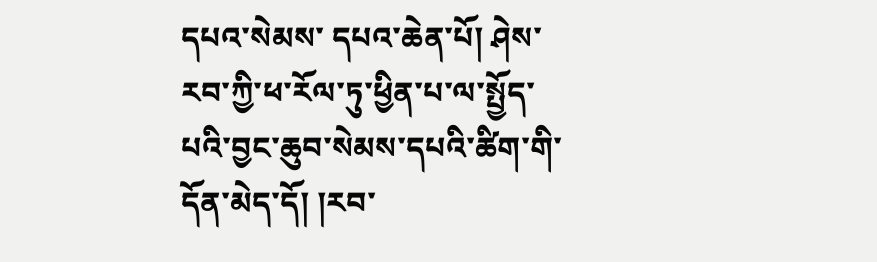དཔའ་སེམས་ དཔའ་ཆེན་པོ། ཤེས་རབ་ཀྱི་ཕ་རོལ་ཏུ་ཕྱིན་པ་ལ་སྤྱོད་པའི་བྱང་ཆུབ་སེམས་དཔའི་ཚིག་གི་དོན་མེད་དོ། །རབ་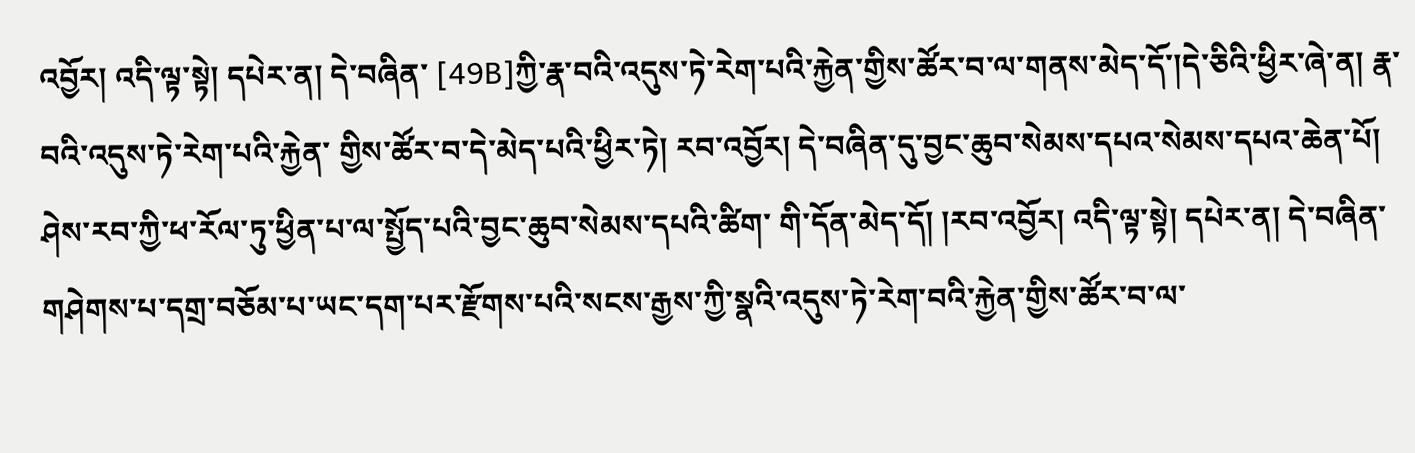འབྱོར། འདི་ལྟ་སྟེ། དཔེར་ན། དེ་བཞིན་ [49B]ཀྱི་རྣ་བའི་འདུས་ཏེ་རེག་པའི་རྐྱེན་གྱིས་ཚོར་བ་ལ་གནས་མེད་དོ་།དེ་ཅིའི་ཕྱིར་ཞེ་ན། རྣ་བའི་འདུས་ཏེ་རེག་པའི་རྐྱེན་ གྱིས་ཚོར་བ་དེ་མེད་པའི་ཕྱིར་ཏེ། རབ་འབྱོར། དེ་བཞིན་དུ་བྱང་ཆུབ་སེམས་དཔའ་སེམས་དཔའ་ཆེན་པོ། ཤེས་རབ་ཀྱི་ཕ་རོལ་ཏུ་ཕྱིན་པ་ལ་སྤྱོད་པའི་བྱང་ཆུབ་སེམས་དཔའི་ཚིག་ གི་དོན་མེད་དོ། །རབ་འབྱོར། འདི་ལྟ་སྟེ། དཔེར་ན། དེ་བཞིན་གཤེགས་པ་དགྲ་བཅོམ་པ་ཡང་དག་པར་རྫོགས་པའི་སངས་རྒྱས་ཀྱི་སྣའི་འདུས་ཏེ་རེག་བའི་རྐྱེན་གྱིས་ཚོར་བ་ལ་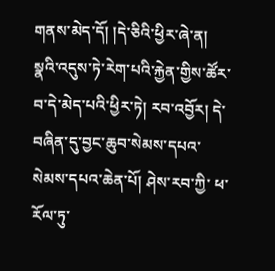གནས་མེད་དོ། །དེ་ཅིའི་ཕྱིར་ཞེ་ན། སྣའི་འདུས་ཏེ་རེག་པའི་རྐྱེན་གྱིས་ཚོར་བ་དེ་མེད་པའི་ཕྱིར་ཏེ། རབ་འབྱོར། དེ་བཞིན་དུ་བྱང་ཆུབ་སེམས་དཔའ་སེམས་དཔའ་ཆེན་པོ། ཤེས་རབ་ཀྱི་ ཕ་རོལ་ཏུ་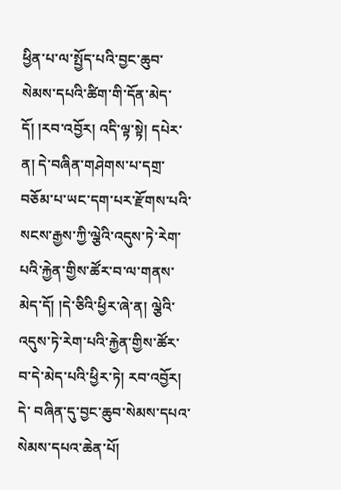ཕྱིན་པ་ལ་སྤྱོད་པའི་བྱང་ཆུབ་སེམས་དཔའི་ཚིག་གི་དོན་མེད་དོ། །རབ་འབྱོར། འདི་ལྟ་སྟེ། དཔེར་ན། དེ་བཞིན་གཤེགས་པ་དགྲ་བཅོམ་པ་ཡང་དག་པར་རྫོགས་པའི་ སངས་རྒྱས་ཀྱི་ལྕེའི་འདུས་ཏེ་རེག་པའི་རྐྱེན་གྱིས་ཚོར་བ་ལ་གནས་མེད་དོ། །དེ་ཅིའི་ཕྱིར་ཞེ་ན། ལྕེའི་འདུས་ཏེ་རེག་པའི་རྐྱེན་གྱིས་ཚོར་བ་དེ་མེད་པའི་ཕྱིར་ཏེ། རབ་འབྱོར། དེ་ བཞིན་དུ་བྱང་ཆུབ་སེམས་དཔའ་སེམས་དཔའ་ཆེན་པོ།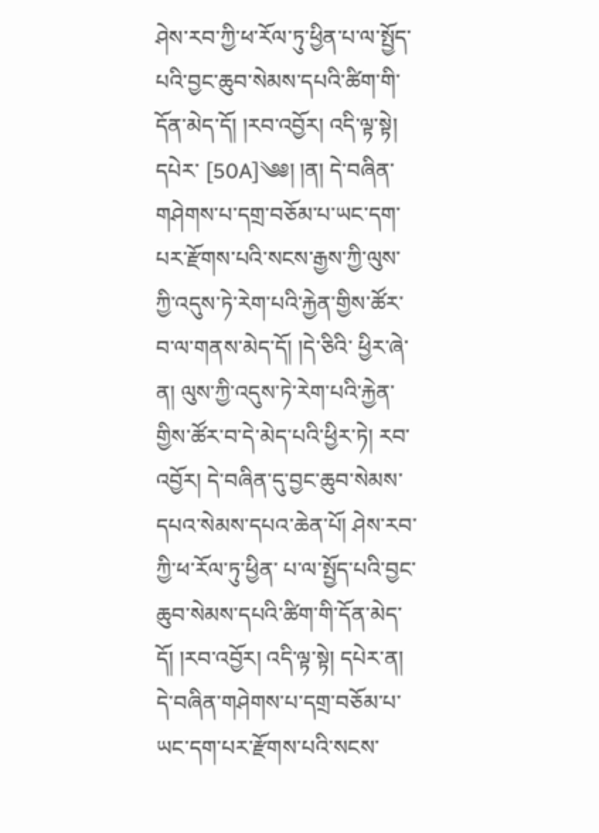ཤེས་རབ་ཀྱི་ཕ་རོལ་ཏུ་ཕྱིན་པ་ལ་སྤྱོད་པའི་བྱང་ཆུབ་སེམས་དཔའི་ཚིག་གི་དོན་མེད་དོ། །རབ་འབྱོར། འདི་ལྟ་སྟེ། དཔེར་ [50A]༄༅། །ན། དེ་བཞིན་གཤེགས་པ་དགྲ་བཅོམ་པ་ཡང་དག་པར་རྫོགས་པའི་སངས་རྒྱས་ཀྱི་ལུས་ཀྱི་འདུས་ཏེ་རེག་པའི་རྐྱེན་གྱིས་ཚོར་བ་ལ་གནས་མེད་དོ། །དེ་ཅིའི་ ཕྱིར་ཞེ་ན། ལུས་ཀྱི་འདུས་ཏེ་རེག་པའི་རྐྱེན་གྱིས་ཚོར་བ་དེ་མེད་པའི་ཕྱིར་ཏེ། རབ་འབྱོར། དེ་བཞིན་དུ་བྱང་ཆུབ་སེམས་དཔའ་སེམས་དཔའ་ཆེན་པོ། ཤེས་རབ་ཀྱི་ཕ་རོལ་ཏུ་ཕྱིན་ པ་ལ་སྤྱོད་པའི་བྱང་ཆུབ་སེམས་དཔའི་ཚིག་གི་དོན་མེད་དོ། །རབ་འབྱོར། འདི་ལྟ་སྟེ། དཔེར་ན། དེ་བཞིན་གཤེགས་པ་དགྲ་བཅོམ་པ་ཡང་དག་པར་རྫོགས་པའི་སངས་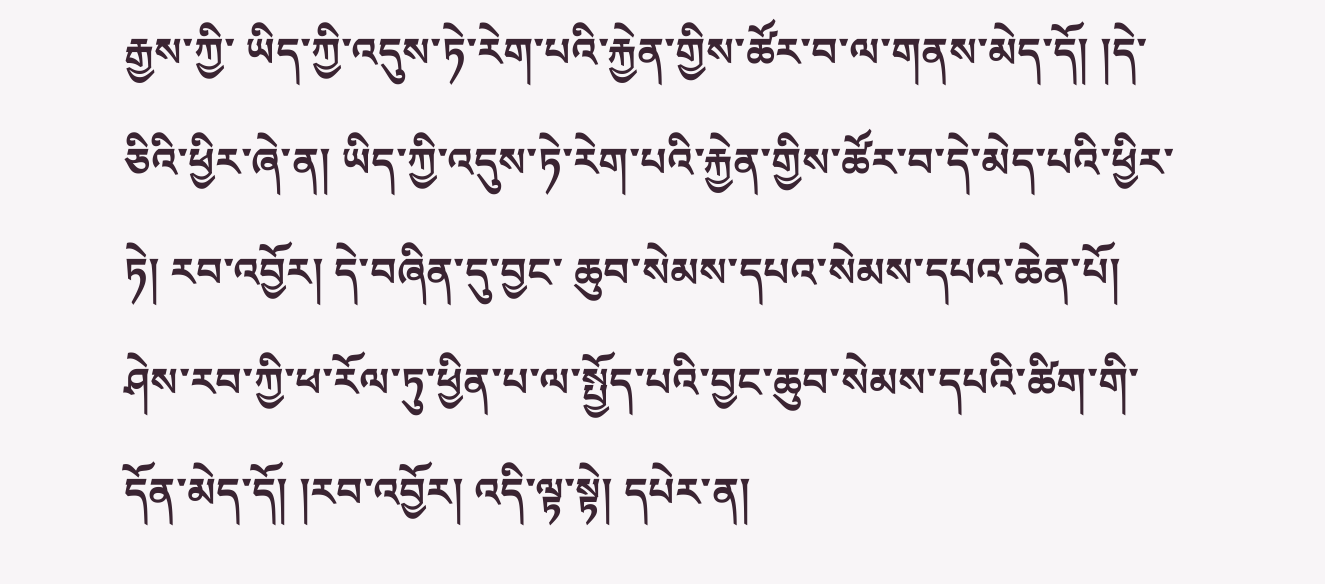རྒྱས་ཀྱི་ ཡིད་ཀྱི་འདུས་ཏེ་རེག་པའི་རྐྱེན་གྱིས་ཚོར་བ་ལ་གནས་མེད་དོ། །དེ་ཅིའི་ཕྱིར་ཞེ་ན། ཡིད་ཀྱི་འདུས་ཏེ་རེག་པའི་རྐྱེན་གྱིས་ཚོར་བ་དེ་མེད་པའི་ཕྱིར་ཏེ། རབ་འབྱོར། དེ་བཞིན་དུ་བྱང་ ཆུབ་སེམས་དཔའ་སེམས་དཔའ་ཆེན་པོ། ཤེས་རབ་ཀྱི་ཕ་རོལ་ཏུ་ཕྱིན་པ་ལ་སྤྱོད་པའི་བྱང་ཆུབ་སེམས་དཔའི་ཚིག་གི་དོན་མེད་དོ། །རབ་འབྱོར། འདི་ལྟ་སྟེ། དཔེར་ན།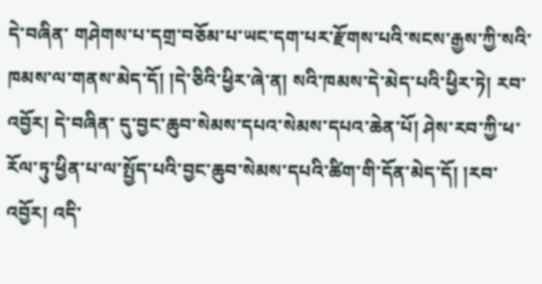དེ་བཞིན་ གཤེགས་པ་དགྲ་བཅོམ་པ་ཡང་དག་པར་རྫོགས་པའི་སངས་རྒྱས་ཀྱི་སའི་ཁམས་ལ་གནས་མེད་དོ། །དེ་ཅིའི་ཕྱིར་ཞེ་ན། སའི་ཁམས་དེ་མེད་པའི་ཕྱིར་ཏེ། རབ་འབྱོར། དེ་བཞིན་ དུ་བྱང་ཆུབ་སེམས་དཔའ་སེམས་དཔའ་ཆེན་པོ། ཤེས་རབ་ཀྱི་ཕ་རོལ་ཏུ་ཕྱིན་པ་ལ་སྤྱོད་པའི་བྱང་ཆུབ་སེམས་དཔའི་ཚིག་གི་དོན་མེད་དོ། །རབ་འབྱོར། འདི་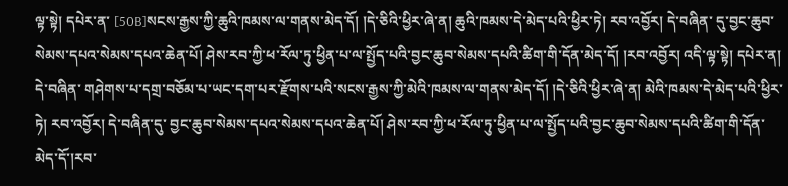ལྟ་སྟེ། དཔེར་ན་ [50B]སངས་རྒྱས་ཀྱི་ཆུའི་ཁམས་ལ་གནས་མེད་དོ། །དེ་ཅིའི་ཕྱིར་ཞེ་ན། ཆུའི་ཁམས་དེ་མེད་པའི་ཕྱིར་ཏེ། རབ་འབྱོར། དེ་བཞིན་ དུ་བྱང་ཆུབ་སེམས་དཔའ་སེམས་དཔའ་ཆེན་པོ། ཤེས་རབ་ཀྱི་ཕ་རོལ་ཏུ་ཕྱིན་པ་ལ་སྤྱོད་པའི་བྱང་ཆུབ་སེམས་དཔའི་ཚིག་གི་དོན་མེད་དོ། །རབ་འབྱོར། འདི་ལྟ་སྟེ། དཔེར་ན། དེ་བཞིན་ གཤེགས་པ་དགྲ་བཅོམ་པ་ཡང་དག་པར་རྫོགས་པའི་སངས་རྒྱས་ཀྱི་མེའི་ཁམས་ལ་གནས་མེད་དོ། །དེ་ཅིའི་ཕྱིར་ཞེ་ན། མེའི་ཁམས་དེ་མེད་པའི་ཕྱིར་ཏེ། རབ་འབྱོར། དེ་བཞིན་དུ་ བྱང་ཆུབ་སེམས་དཔའ་སེམས་དཔའ་ཆེན་པོ། ཤེས་རབ་ཀྱི་ཕ་རོལ་ཏུ་ཕྱིན་པ་ལ་སྤྱོད་པའི་བྱང་ཆུབ་སེམས་དཔའི་ཚིག་གི་དོན་མེད་དོ་།རབ་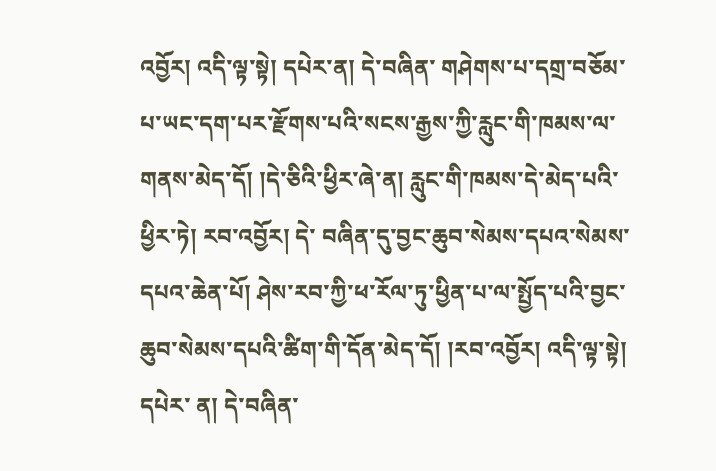འབྱོར། འདི་ལྟ་སྟེ། དཔེར་ན། དེ་བཞིན་ གཤེགས་པ་དགྲ་བཅོམ་པ་ཡང་དག་པར་རྫོགས་པའི་སངས་རྒྱས་ཀྱི་རླུང་གི་ཁམས་ལ་གནས་མེད་དོ། །དེ་ཅིའི་ཕྱིར་ཞེ་ན། རླུང་གི་ཁམས་དེ་མེད་པའི་ཕྱིར་ཏེ། རབ་འབྱོར། དེ་ བཞིན་དུ་བྱང་ཆུབ་སེམས་དཔའ་སེམས་དཔའ་ཆེན་པོ། ཤེས་རབ་ཀྱི་ཕ་རོལ་ཏུ་ཕྱིན་པ་ལ་སྤྱོད་པའི་བྱང་ཆུབ་སེམས་དཔའི་ཚིག་གི་དོན་མེད་དོ། །རབ་འབྱོར། འདི་ལྟ་སྟེ། དཔེར་ ན། དེ་བཞིན་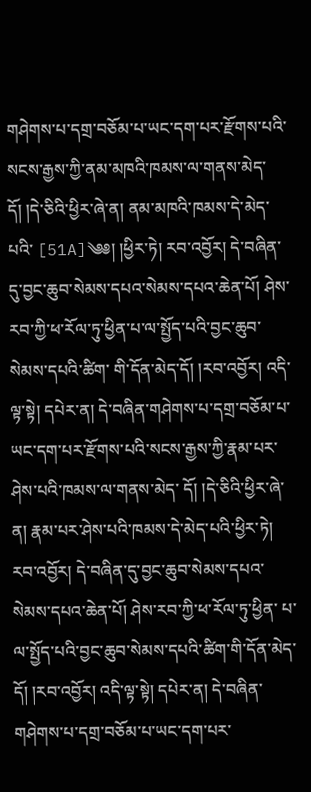གཤེགས་པ་དགྲ་བཅོམ་པ་ཡང་དག་པར་རྫོགས་པའི་སངས་རྒྱས་ཀྱི་ནམ་མཁའི་ཁམས་ལ་གནས་མེད་དོ། །དེ་ཅིའི་ཕྱིར་ཞེ་ན། ནམ་མཁའི་ཁམས་དེ་མེད་པའི་ [51A]༄༅། །ཕྱིར་ཏེ། རབ་འབྱོར། དེ་བཞིན་དུ་བྱང་ཆུབ་སེམས་དཔའ་སེམས་དཔའ་ཆེན་པོ། ཤེས་རབ་ཀྱི་ཕ་རོལ་ཏུ་ཕྱིན་པ་ལ་སྤྱོད་པའི་བྱང་ཆུབ་སེམས་དཔའི་ཚིག་ གི་དོན་མེད་དོ། །རབ་འབྱོར། འདི་ལྟ་སྟེ། དཔེར་ན། དེ་བཞིན་གཤེགས་པ་དགྲ་བཅོམ་པ་ཡང་དག་པར་རྫོགས་པའི་སངས་རྒྱས་ཀྱི་རྣམ་པར་ཤེས་པའི་ཁམས་ལ་གནས་མེད་ དོ། །དེ་ཅིའི་ཕྱིར་ཞེ་ན། རྣམ་པར་ཤེས་པའི་ཁམས་དེ་མེད་པའི་ཕྱིར་ཏེ། རབ་འབྱོར། དེ་བཞིན་དུ་བྱང་ཆུབ་སེམས་དཔའ་སེམས་དཔའ་ཆེན་པོ། ཤེས་རབ་ཀྱི་ཕ་རོལ་ཏུ་ཕྱིན་ པ་ལ་སྤྱོད་པའི་བྱང་ཆུབ་སེམས་དཔའི་ཚིག་གི་དོན་མེད་དོ། །རབ་འབྱོར། འདི་ལྟ་སྟེ། དཔེར་ན། དེ་བཞིན་གཤེགས་པ་དགྲ་བཅོམ་པ་ཡང་དག་པར་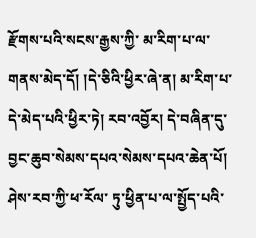རྫོགས་པའི་སངས་རྒྱས་ཀྱི་ མ་རིག་པ་ལ་གནས་མེད་དོ། །དེ་ཅིའི་ཕྱིར་ཞེ་ན། མ་རིག་པ་དེ་མེད་པའི་ཕྱིར་ཏེ། རབ་འབྱོར། དེ་བཞིན་དུ་བྱང་ཆུབ་སེམས་དཔའ་སེམས་དཔའ་ཆེན་པོ། ཤེས་རབ་ཀྱི་ཕ་རོལ་ ཏུ་ཕྱིན་པ་ལ་སྤྱོད་པའི་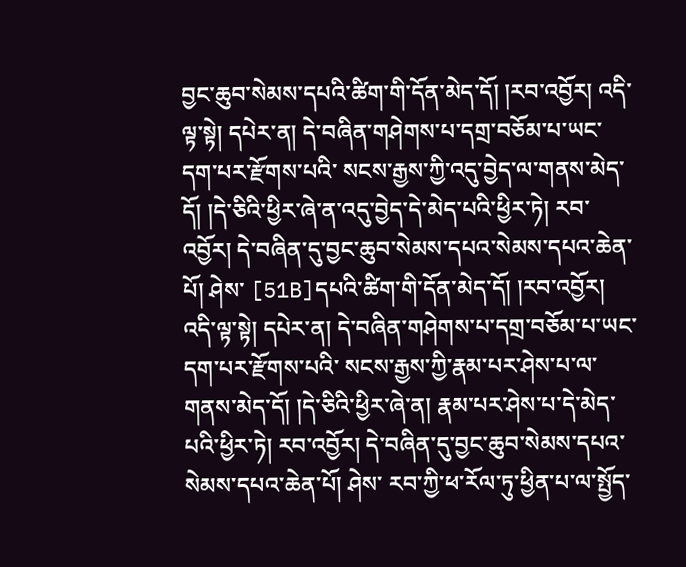བྱང་ཆུབ་སེམས་དཔའི་ཚིག་གི་དོན་མེད་དོ། །རབ་འབྱོར། འདི་ལྟ་སྟེ། དཔེར་ན། དེ་བཞིན་གཤེགས་པ་དགྲ་བཅོམ་པ་ཡང་དག་པར་རྫོགས་པའི་ སངས་རྒྱས་ཀྱི་འདུ་བྱེད་ལ་གནས་མེད་དོ། །དེ་ཅིའི་ཕྱིར་ཞེ་ན་འདུ་བྱེད་དེ་མེད་པའི་ཕྱིར་ཏེ། རབ་འབྱོར། དེ་བཞིན་དུ་བྱང་ཆུབ་སེམས་དཔའ་སེམས་དཔའ་ཆེན་པོ། ཤེས་ [51B]དཔའི་ཚིག་གི་དོན་མེད་དོ། །རབ་འབྱོར། འདི་ལྟ་སྟེ། དཔེར་ན། དེ་བཞིན་གཤེགས་པ་དགྲ་བཅོམ་པ་ཡང་དག་པར་རྫོགས་པའི་ སངས་རྒྱས་ཀྱི་རྣམ་པར་ཤེས་པ་ལ་གནས་མེད་དོ། །དེ་ཅིའི་ཕྱིར་ཞེ་ན། རྣམ་པར་ཤེས་པ་དེ་མེད་པའི་ཕྱིར་ཏེ། རབ་འབྱོར། དེ་བཞིན་དུ་བྱང་ཆུབ་སེམས་དཔའ་སེམས་དཔའ་ཆེན་པོ། ཤེས་ རབ་ཀྱི་ཕ་རོལ་ཏུ་ཕྱིན་པ་ལ་སྤྱོད་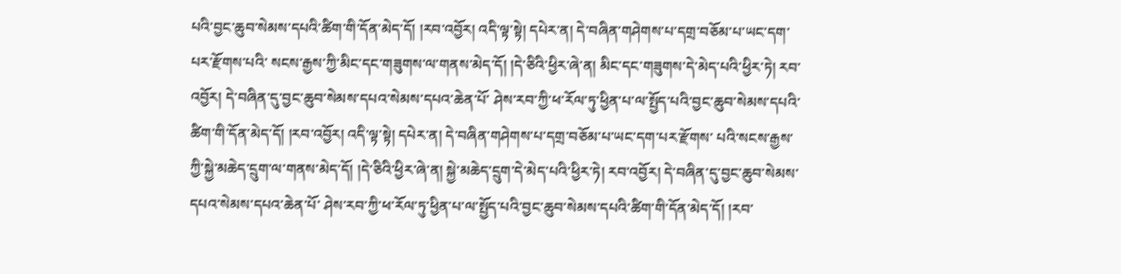པའི་བྱང་ཆུབ་སེམས་དཔའི་ཚིག་གི་དོན་མེད་དོ། །རབ་འབྱོར། འདི་ལྟ་སྟེ། དཔེར་ན། དེ་བཞིན་གཤེགས་པ་དགྲ་བཅོམ་པ་ཡང་དག་པར་རྫོགས་པའི་ སངས་རྒྱས་ཀྱི་མིང་དང་གཟུགས་ལ་གནས་མེད་དོ། །དེ་ཅིའི་ཕྱིར་ཞེ་ན། མིང་དང་གཟུགས་དེ་མེད་པའི་ཕྱིར་ཏེ། རབ་འབྱོར། དེ་བཞིན་དུ་བྱང་ཆུབ་སེམས་དཔའ་སེམས་དཔའ་ཆེན་པོ་ ཤེས་རབ་ཀྱི་ཕ་རོལ་ཏུ་ཕྱིན་པ་ལ་སྤྱོད་པའི་བྱང་ཆུབ་སེམས་དཔའི་ཚིག་གི་དོན་མེད་དོ། །རབ་འབྱོར། འདི་ལྟ་སྟེ། དཔེར་ན། དེ་བཞིན་གཤེགས་པ་དགྲ་བཅོམ་པ་ཡང་དག་པར་རྫོགས་ པའི་སངས་རྒྱས་ཀྱི་སྐྱེ་མཆེད་དྲུག་ལ་གནས་མེད་དོ། །དེ་ཅིའི་ཕྱིར་ཞེ་ན། སྐྱེ་མཆེད་དྲུག་དེ་མེད་པའི་ཕྱིར་ཏེ། རབ་འབྱོར། དེ་བཞིན་དུ་བྱང་ཆུབ་སེམས་དཔའ་སེམས་དཔའ་ཆེན་པོ་ ཤེས་རབ་ཀྱི་ཕ་རོལ་ཏུ་ཕྱིན་པ་ལ་སྤྱོད་པའི་བྱང་ཆུབ་སེམས་དཔའི་ཚིག་གི་དོན་མེད་དོ། །རབ་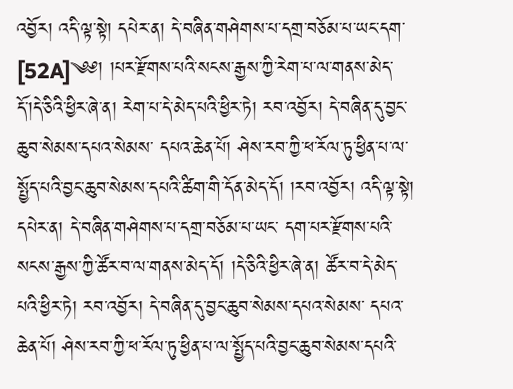འབྱོར། འདི་ལྟ་སྟེ། དཔེར་ན། དེ་བཞིན་གཤེགས་པ་དགྲ་བཅོམ་པ་ཡང་དག་ [52A]༄༅། །པར་རྫོགས་པའི་སངས་རྒྱས་ཀྱི་རེག་པ་ལ་གནས་མེད་དོ་།དེ་ཅིའི་ཕྱིར་ཞེ་ན། རེག་པ་དེ་མེད་པའི་ཕྱིར་ཏེ། རབ་འབྱོར། དེ་བཞིན་དུ་བྱང་ཆུབ་སེམས་དཔའ་སེམས་ དཔའ་ཆེན་པོ། ཤེས་རབ་ཀྱི་ཕ་རོལ་ཏུ་ཕྱིན་པ་ལ་སྤྱོད་པའི་བྱང་ཆུབ་སེམས་དཔའི་ཚིག་གི་དོན་མེད་དོ། །རབ་འབྱོར། འདི་ལྟ་སྟེ། དཔེར་ན། དེ་བཞིན་གཤེགས་པ་དགྲ་བཅོམ་པ་ཡང་ དག་པར་རྫོགས་པའི་སངས་རྒྱས་ཀྱི་ཚོར་བ་ལ་གནས་མེད་དོ། །དེ་ཅིའི་ཕྱིར་ཞེ་ན། ཚོར་བ་དེ་མེད་པའི་ཕྱིར་ཏེ། རབ་འབྱོར། དེ་བཞིན་དུ་བྱང་ཆུབ་སེམས་དཔའ་སེམས་ དཔའ་ཆེན་པོ། ཤེས་རབ་ཀྱི་ཕ་རོལ་ཏུ་ཕྱིན་པ་ལ་སྤྱོད་པའི་བྱང་ཆུབ་སེམས་དཔའི་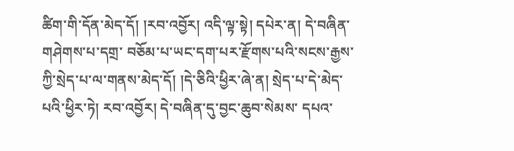ཚིག་གི་དོན་མེད་དོ། །རབ་འབྱོར། འདི་ལྟ་སྟེ། དཔེར་ན། དེ་བཞིན་གཤེགས་པ་དགྲ་ བཅོམ་པ་ཡང་དག་པར་རྫོགས་པའི་སངས་རྒྱས་ཀྱི་སྲེད་པ་ལ་གནས་མེད་དོ། །དེ་ཅིའི་ཕྱིར་ཞེ་ན། སྲེད་པ་དེ་མེད་པའི་ཕྱིར་ཏེ། རབ་འབྱོར། དེ་བཞིན་དུ་བྱང་ཆུབ་སེམས་ དཔའ་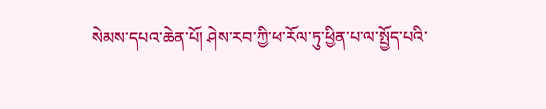སེམས་དཔའ་ཆེན་པོ། ཤེས་རབ་ཀྱི་ཕ་རོལ་ཏུ་ཕྱིན་པ་ལ་སྤྱོད་པའི་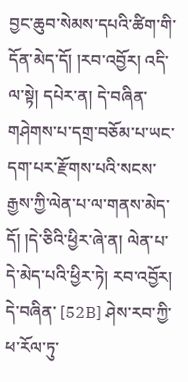བྱང་ཆུབ་སེམས་དཔའི་ཚིག་གི་དོན་མེད་དོ། །རབ་འབྱོར། འདི་ལ་སྟེ། དཔེར་ན། དེ་བཞིན་ གཤེགས་པ་དགྲ་བཅོམ་པ་ཡང་དག་པར་རྫོགས་པའི་སངས་རྒྱས་ཀྱི་ལེན་པ་ལ་གནས་མེད་དོ། །དེ་ཅིའི་ཕྱིར་ཞེ་ན། ལེན་པ་དེ་མེད་པའི་ཕྱིར་ཏེ། རབ་འབྱོར། དེ་བཞིན་ [52B] ཤེས་རབ་ཀྱི་ཕ་རོལ་ཏུ་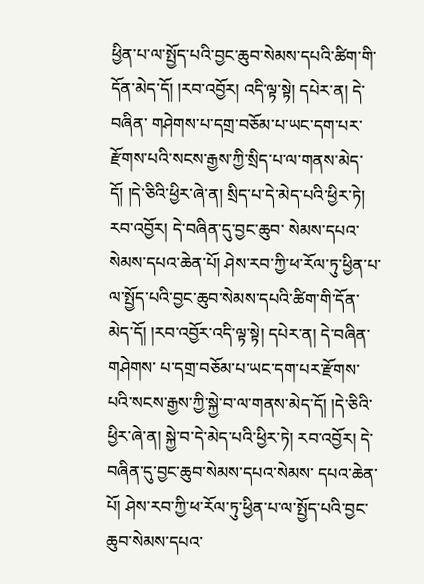ཕྱིན་པ་ལ་སྤྱོད་པའི་བྱང་ཆུབ་སེམས་དཔའི་ཚིག་གི་དོན་མེད་དོ། །རབ་འབྱོར། འདི་ལྟ་སྟེ། དཔེར་ན། དེ་བཞིན་ གཤེགས་པ་དགྲ་བཅོམ་པ་ཡང་དག་པར་རྫོགས་པའི་སངས་རྒྱས་ཀྱི་སྲིད་པ་ལ་གནས་མེད་དོ། །དེ་ཅིའི་ཕྱིར་ཞེ་ན། སྲིད་པ་དེ་མེད་པའི་ཕྱིར་ཏེ། རབ་འབྱོར། དེ་བཞིན་དུ་བྱང་ཆུབ་ སེམས་དཔའ་སེམས་དཔའ་ཆེན་པོ། ཤེས་རབ་ཀྱི་ཕ་རོལ་ཏུ་ཕྱིན་པ་ལ་སྤྱོད་པའི་བྱང་ཆུབ་སེམས་དཔའི་ཚིག་གི་དོན་མེད་དོ། །རབ་འབྱོར་འདི་ལྟ་སྟེ། དཔེར་ན། དེ་བཞིན་གཤེགས་ པ་དགྲ་བཅོམ་པ་ཡང་དག་པར་རྫོགས་པའི་སངས་རྒྱས་ཀྱི་སྐྱེ་བ་ལ་གནས་མེད་དོ། །དེ་ཅིའི་ཕྱིར་ཞེ་ན། སྐྱེ་བ་དེ་མེད་པའི་ཕྱིར་ཏེ། རབ་འབྱོར། དེ་བཞིན་དུ་བྱང་ཆུབ་སེམས་དཔའ་སེམས་ དཔའ་ཆེན་པོ། ཤེས་རབ་ཀྱི་ཕ་རོལ་ཏུ་ཕྱིན་པ་ལ་སྤྱོད་པའི་བྱང་ཆུབ་སེམས་དཔའ་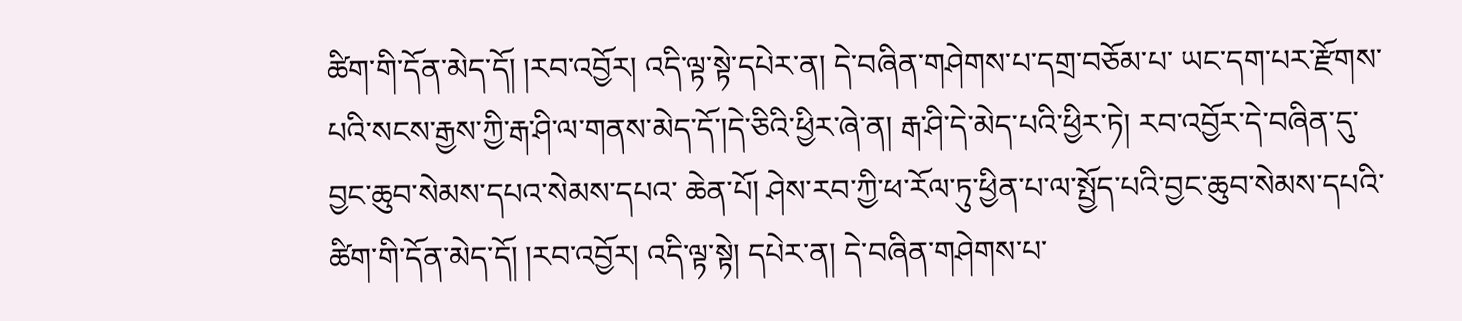ཚིག་གི་དོན་མེད་དོ། །རབ་འབྱོར། འདི་ལྟ་སྟེ་དཔེར་ན། དེ་བཞིན་གཤེགས་པ་དགྲ་བཅོམ་པ་ ཡང་དག་པར་རྫོགས་པའི་སངས་རྒྱས་ཀྱི་རྒ་ཤི་ལ་གནས་མེད་དོ་།དེ་ཅིའི་ཕྱིར་ཞེ་ན། རྒ་ཤི་དེ་མེད་པའི་ཕྱིར་ཏེ། རབ་འབྱོར་དེ་བཞིན་དུ་བྱང་ཆུབ་སེམས་དཔའ་སེམས་དཔའ་ ཆེན་པོ། ཤེས་རབ་ཀྱི་ཕ་རོལ་ཏུ་ཕྱིན་པ་ལ་སྤྱོད་པའི་བྱང་ཆུབ་སེམས་དཔའི་ཚིག་གི་དོན་མེད་དོ། །རབ་འབྱོར། འདི་ལྟ་སྟེ། དཔེར་ན། དེ་བཞིན་གཤེགས་པ་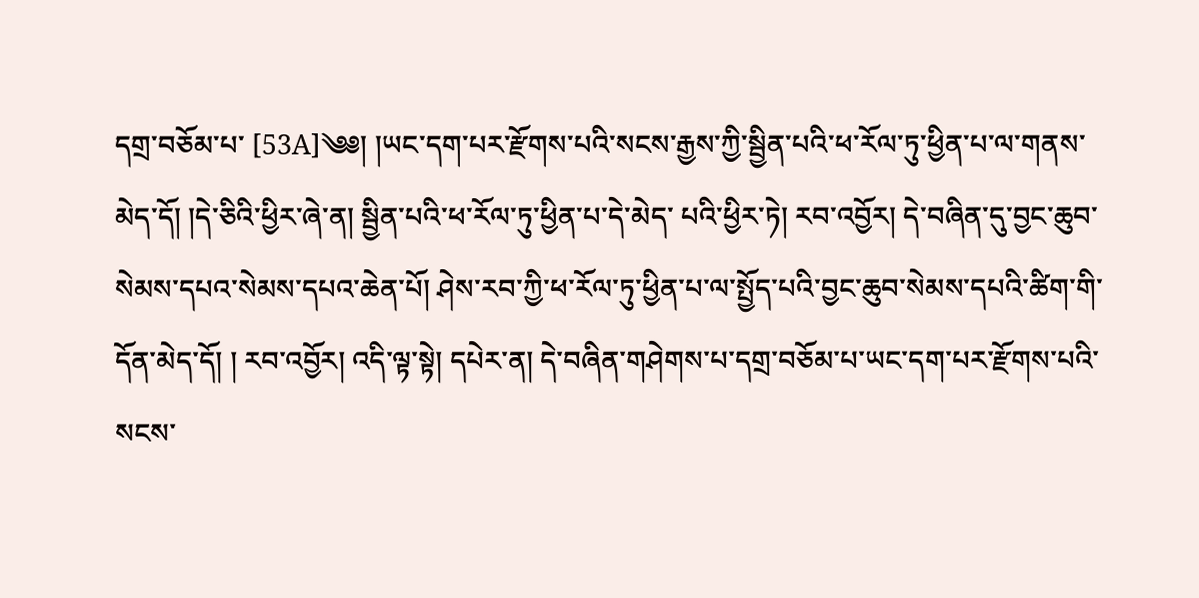དགྲ་བཅོམ་པ་ [53A]༄༅། །ཡང་དག་པར་རྫོགས་པའི་སངས་རྒྱས་ཀྱི་སྦྱིན་པའི་ཕ་རོལ་ཏུ་ཕྱིན་པ་ལ་གནས་མེད་དོ། །དེ་ཅིའི་ཕྱིར་ཞེ་ན། སྦྱིན་པའི་ཕ་རོལ་ཏུ་ཕྱིན་པ་དེ་མེད་ པའི་ཕྱིར་ཏེ། རབ་འབྱོར། དེ་བཞིན་དུ་བྱང་ཆུབ་སེམས་དཔའ་སེམས་དཔའ་ཆེན་པོ། ཤེས་རབ་ཀྱི་ཕ་རོལ་ཏུ་ཕྱིན་པ་ལ་སྤྱོད་པའི་བྱང་ཆུབ་སེམས་དཔའི་ཚིག་གི་དོན་མེད་དོ། ། རབ་འབྱོར། འདི་ལྟ་སྟེ། དཔེར་ན། དེ་བཞིན་གཤེགས་པ་དགྲ་བཅོམ་པ་ཡང་དག་པར་རྫོགས་པའི་སངས་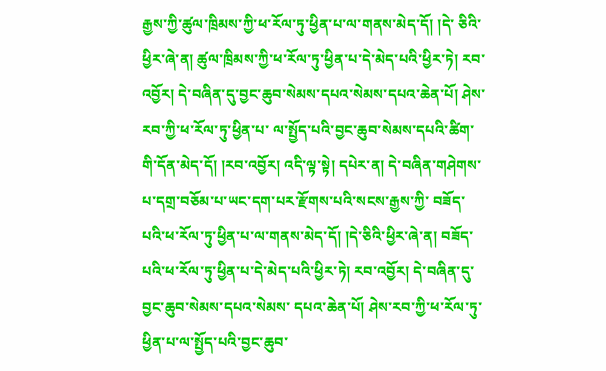རྒྱས་ཀྱི་ཚུལ་ཁྲིམས་ཀྱི་ཕ་རོལ་ཏུ་ཕྱིན་པ་ལ་གནས་མེད་དོ། །དེ་ ཅིའི་ཕྱིར་ཞེ་ན། ཚུལ་ཁྲིམས་ཀྱི་ཕ་རོལ་ཏུ་ཕྱིན་པ་དེ་མེད་པའི་ཕྱིར་ཏེ། རབ་འབྱོར། དེ་བཞིན་དུ་བྱང་ཆུབ་སེམས་དཔའ་སེམས་དཔའ་ཆེན་པོ། ཤེས་རབ་ཀྱི་ཕ་རོལ་ཏུ་ཕྱིན་པ་ ལ་སྤྱོད་པའི་བྱང་ཆུབ་སེམས་དཔའི་ཚིག་གི་དོན་མེད་དོ། །རབ་འབྱོར། འདི་ལྟ་སྟེ། དཔེར་ན། དེ་བཞིན་གཤེགས་པ་དགྲ་བཅོམ་པ་ཡང་དག་པར་རྫོགས་པའི་སངས་རྒྱས་ཀྱི་ བཟོད་པའི་ཕ་རོལ་ཏུ་ཕྱིན་པ་ལ་གནས་མེད་དོ། །དེ་ཅིའི་ཕྱིར་ཞེ་ན། བཟོད་པའི་ཕ་རོལ་ཏུ་ཕྱིན་པ་དེ་མེད་པའི་ཕྱིར་ཏེ། རབ་འབྱོར། དེ་བཞིན་དུ་བྱང་ཆུབ་སེམས་དཔའ་སེམས་ དཔའ་ཆེན་པོ། ཤེས་རབ་ཀྱི་ཕ་རོལ་ཏུ་ཕྱིན་པ་ལ་སྤྱོད་པའི་བྱང་ཆུབ་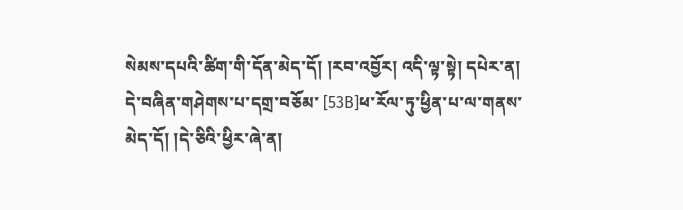སེམས་དཔའི་ཚིག་གི་དོན་མེད་དོ། །རབ་འབྱོར། འདི་ལྟ་སྟེ། དཔེར་ན། དེ་བཞིན་གཤེགས་པ་དགྲ་བཅོམ་ [53B]ཕ་རོལ་ཏུ་ཕྱིན་པ་ལ་གནས་མེད་དོ། །དེ་ཅིའི་ཕྱིར་ཞེ་ན།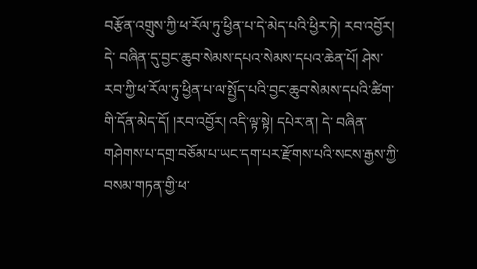བརྩོན་འགྲུས་ཀྱི་ཕ་རོལ་ཏུ་ཕྱིན་པ་དེ་མེད་པའི་ཕྱིར་ཏེ། རབ་འབྱོར། དེ་ བཞིན་དུ་བྱང་ཆུབ་སེམས་དཔའ་སེམས་དཔའ་ཆེན་པོ། ཤེས་རབ་ཀྱི་ཕ་རོལ་ཏུ་ཕྱིན་པ་ལ་སྤྱོད་པའི་བྱང་ཆུབ་སེམས་དཔའི་ཚིག་གི་དོན་མེད་དོ། །རབ་འབྱོར། འདི་ལྟ་སྟེ། དཔེར་ན། དེ་ བཞིན་གཤེགས་པ་དགྲ་བཅོམ་པ་ཡང་དག་པར་རྫོགས་པའི་སངས་རྒྱས་ཀྱི་བསམ་གཏན་གྱི་ཕ་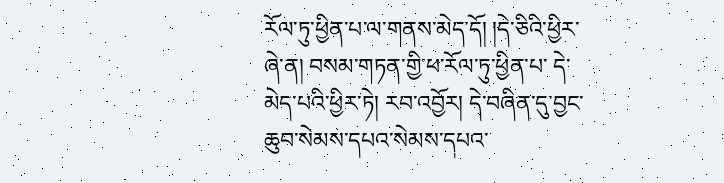རོལ་ཏུ་ཕྱིན་པ་ལ་གནས་མེད་དོ། །དེ་ཅིའི་ཕྱིར་ཞེ་ན། བསམ་གཏན་གྱི་ཕ་རོལ་ཏུ་ཕྱིན་པ་ དེ་མེད་པའི་ཕྱིར་ཏེ། རབ་འབྱོར། དེ་བཞིན་དུ་བྱང་ཆུབ་སེམས་དཔའ་སེམས་དཔའ་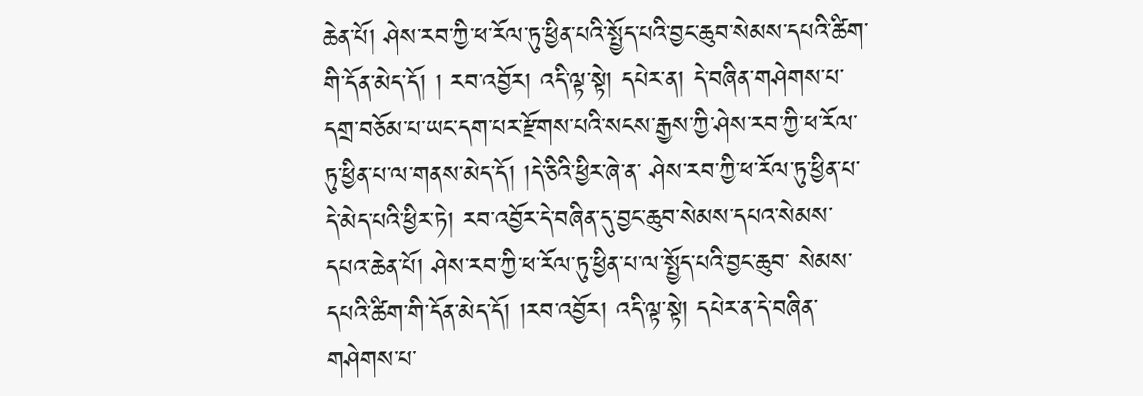ཆེན་པོ། ཤེས་རབ་ཀྱི་ཕ་རོལ་ཏུ་ཕྱིན་པའི་སྤྱོད་པའི་བྱང་ཆུབ་སེམས་དཔའི་ཚིག་གི་དོན་མེད་དོ། ། རབ་འབྱོར། འདི་ལྟ་སྟེ། དཔེར་ན། དེ་བཞིན་གཤེགས་པ་དགྲ་བཅོམ་པ་ཡང་དག་པར་རྫོགས་པའི་སངས་རྒྱས་ཀྱི་ཤེས་རབ་ཀྱི་ཕ་རོལ་ཏུ་ཕྱིན་པ་ལ་གནས་མེད་དོ། །དེ་ཅིའི་ཕྱིར་ཞེ་ན་ ཤེས་རབ་ཀྱི་ཕ་རོལ་ཏུ་ཕྱིན་པ་དེ་མེད་པའི་ཕྱིར་ཏེ། རབ་འབྱོར་དེ་བཞིན་དུ་བྱང་ཆུབ་སེམས་དཔའ་སེམས་དཔའ་ཆེན་པོ། ཤེས་རབ་ཀྱི་ཕ་རོལ་ཏུ་ཕྱིན་པ་ལ་སྤྱོད་པའི་བྱང་ཆུབ་ སེམས་དཔའི་ཚིག་གི་དོན་མེད་དོ། །རབ་འབྱོར། འདི་ལྟ་སྟེ། དཔེར་ན་དེ་བཞིན་གཤེགས་པ་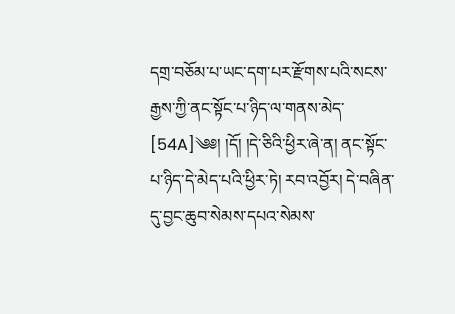དགྲ་བཅོམ་པ་ཡང་དག་པར་རྫོགས་པའི་སངས་རྒྱས་ཀྱི་ནང་སྟོང་པ་ཉིད་ལ་གནས་མེད་ [54A]༄༅། །དོ། །དེ་ཅིའི་ཕྱིར་ཞེ་ན། ནང་སྟོང་པ་ཉིད་དེ་མེད་པའི་ཕྱིར་ཏེ། རབ་འབྱོར། དེ་བཞིན་དུ་བྱང་ཆུབ་སེམས་དཔའ་སེམས་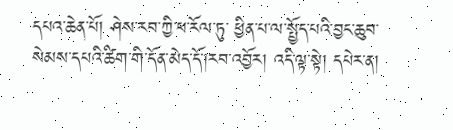དཔའ་ཆེན་པོ། ཤེས་རབ་ཀྱི་ཕ་རོལ་ཏུ་ ཕྱིན་པ་ལ་སྤྱོད་པའི་བྱང་ཆུབ་སེམས་དཔའི་ཚིག་གི་དོན་མེད་དོ་།རབ་འབྱོར། འདི་ལྟ་སྟེ། དཔེར་ན།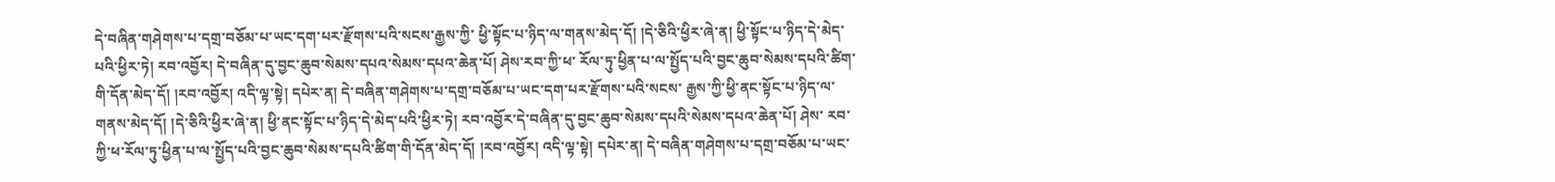དེ་བཞིན་གཤེགས་པ་དགྲ་བཅོམ་པ་ཡང་དག་པར་རྫོགས་པའི་སངས་རྒྱས་ཀྱི་ ཕྱི་སྟོང་པ་ཉིད་ལ་གནས་མེད་དོ། །དེ་ཅིའི་ཕྱིར་ཞེ་ན། ཕྱི་སྟོང་པ་ཉིད་དེ་མེད་པའི་ཕྱིར་ཏེ། རབ་འབྱོར། དེ་བཞིན་དུ་བྱང་ཆུབ་སེམས་དཔའ་སེམས་དཔའ་ཆེན་པོ། ཤེས་རབ་ཀྱི་ཕ་ རོལ་ཏུ་ཕྱིན་པ་ལ་སྤྱོད་པའི་བྱང་ཆུབ་སེམས་དཔའི་ཚིག་གི་དོན་མེད་དོ། །རབ་འབྱོར། འདི་ལྟ་སྟེ། དཔེར་ན། དེ་བཞིན་གཤེགས་པ་དགྲ་བཅོམ་པ་ཡང་དག་པར་རྫོགས་པའི་སངས་ རྒྱས་ཀྱི་ཕྱི་ནང་སྟོང་པ་ཉིད་ལ་གནས་མེད་དོ། །དེ་ཅིའི་ཕྱིར་ཞེ་ན། ཕྱི་ནང་སྟོང་པ་ཉིད་དེ་མེད་པའི་ཕྱིར་ཏེ། རབ་འབྱོར་དེ་བཞིན་དུ་བྱང་ཆུབ་སེམས་དཔའི་སེམས་དཔའ་ཆེན་པོ། ཤེས་ རབ་ཀྱི་ཕ་རོལ་ཏུ་ཕྱིན་པ་ལ་སྤྱོད་པའི་བྱང་ཆུབ་སེམས་དཔའི་ཚིག་གི་དོན་མེད་དོ། །རབ་འབྱོར། འདི་ལྟ་སྟེ། དཔེར་ན། དེ་བཞིན་གཤེགས་པ་དགྲ་བཅོམ་པ་ཡང་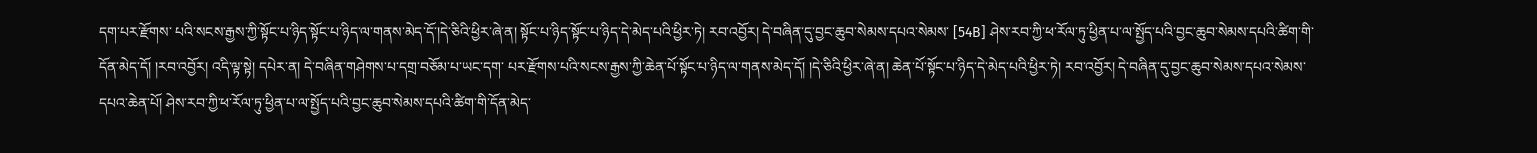དག་པར་རྫོགས་ པའི་སངས་རྒྱས་ཀྱི་སྟོང་པ་ཉིད་སྟོང་པ་ཉིད་ལ་གནས་མེད་དོ་།དེ་ཅིའི་ཕྱིར་ཞེ་ན། སྟོང་པ་ཉིད་སྟོང་པ་ཉིད་དེ་མེད་པའི་ཕྱིར་ཏེ། རབ་འབྱོར། དེ་བཞིན་དུ་བྱང་ཆུབ་སེམས་དཔའ་སེམས་ [54B] ཤེས་རབ་ཀྱི་ཕ་རོལ་ཏུ་ཕྱིན་པ་ལ་སྤྱོད་པའི་བྱང་ཆུབ་སེམས་དཔའི་ཚིག་གི་དོན་མེད་དོ། །རབ་འབྱོར། འདི་ལྟ་སྟེ། དཔེར་ན། དེ་བཞིན་གཤེགས་པ་དགྲ་བཅོམ་པ་ཡང་དག་ པར་རྫོགས་པའི་སངས་རྒྱས་ཀྱི་ཆེན་པོ་སྟོང་པ་ཉིད་ལ་གནས་མེད་དོ། །དེ་ཅིའི་ཕྱིར་ཞེ་ན། ཆེན་པོ་སྟོང་པ་ཉིད་དེ་མེད་པའི་ཕྱིར་ཏེ། རབ་འབྱོར། དེ་བཞིན་དུ་བྱང་ཆུབ་སེམས་དཔའ་སེམས་ དཔའ་ཆེན་པོ། ཤེས་རབ་ཀྱི་ཕ་རོལ་ཏུ་ཕྱིན་པ་ལ་སྤྱོད་པའི་བྱང་ཆུབ་སེམས་དཔའི་ཚིག་གི་དོན་མེད་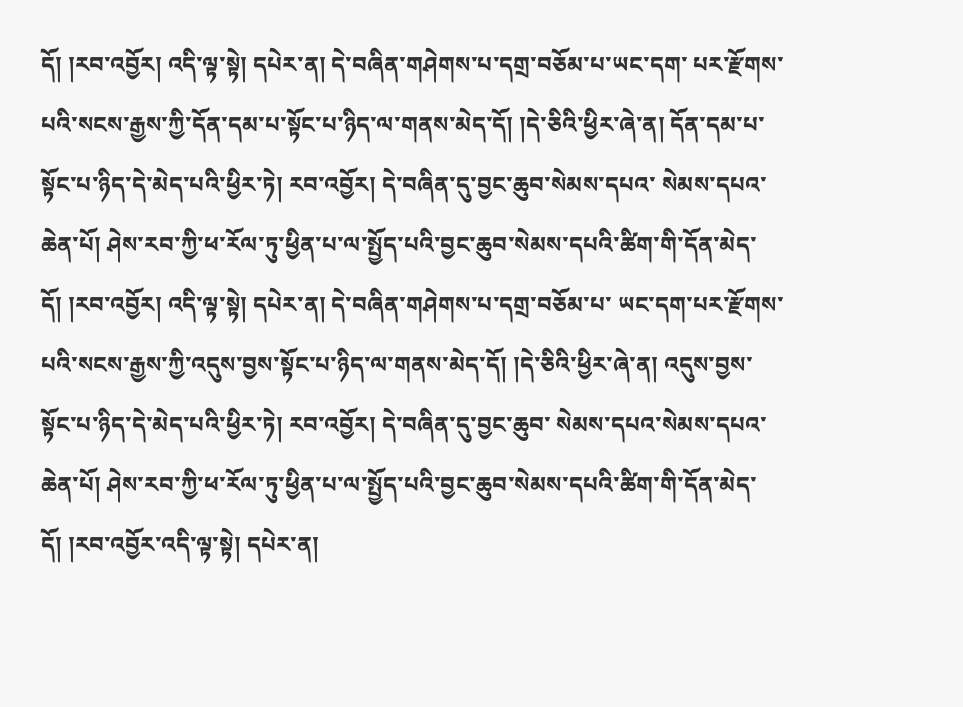དོ། །རབ་འབྱོར། འདི་ལྟ་སྟེ། དཔེར་ན། དེ་བཞིན་གཤེགས་པ་དགྲ་བཅོམ་པ་ཡང་དག་ པར་རྫོགས་པའི་སངས་རྒྱས་ཀྱི་དོན་དམ་པ་སྟོང་པ་ཉིད་ལ་གནས་མེད་དོ། །དེ་ཅིའི་ཕྱིར་ཞེ་ན། དོན་དམ་པ་སྟོང་པ་ཉིད་དེ་མེད་པའི་ཕྱིར་ཏེ། རབ་འབྱོར། དེ་བཞིན་དུ་བྱང་ཆུབ་སེམས་དཔའ་ སེམས་དཔའ་ཆེན་པོ། ཤེས་རབ་ཀྱི་ཕ་རོལ་ཏུ་ཕྱིན་པ་ལ་སྤྱོད་པའི་བྱང་ཆུབ་སེམས་དཔའི་ཚིག་གི་དོན་མེད་དོ། །རབ་འབྱོར། འདི་ལྟ་སྟེ། དཔེར་ན། དེ་བཞིན་གཤེགས་པ་དགྲ་བཅོམ་པ་ ཡང་དག་པར་རྫོགས་པའི་སངས་རྒྱས་ཀྱི་འདུས་བྱས་སྟོང་པ་ཉིད་ལ་གནས་མེད་དོ། །དེ་ཅིའི་ཕྱིར་ཞེ་ན། འདུས་བྱས་སྟོང་པ་ཉིད་དེ་མེད་པའི་ཕྱིར་ཏེ། རབ་འབྱོར། དེ་བཞིན་དུ་བྱང་ཆུབ་ སེམས་དཔའ་སེམས་དཔའ་ཆེན་པོ། ཤེས་རབ་ཀྱི་ཕ་རོལ་ཏུ་ཕྱིན་པ་ལ་སྤྱོད་པའི་བྱང་ཆུབ་སེམས་དཔའི་ཚིག་གི་དོན་མེད་དོ། །རབ་འབྱོར་འདི་ལྟ་སྟེ། དཔེར་ན།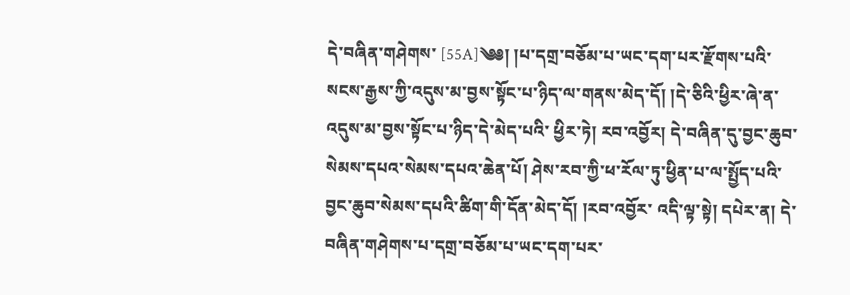དེ་བཞིན་གཤེགས་ [55A]༄༅། །པ་དགྲ་བཅོམ་པ་ཡང་དག་པར་རྫོགས་པའི་སངས་རྒྱས་ཀྱི་འདུས་མ་བྱས་སྟོང་པ་ཉིད་ལ་གནས་མེད་དོ། །དེ་ཅིའི་ཕྱིར་ཞེ་ན་འདུས་མ་བྱས་སྟོང་པ་ཉིད་དེ་མེད་པའི་ ཕྱིར་ཏེ། རབ་འབྱོར། དེ་བཞིན་དུ་བྱང་ཆུབ་སེམས་དཔའ་སེམས་དཔའ་ཆེན་པོ། ཤེས་རབ་ཀྱི་ཕ་རོལ་ཏུ་ཕྱིན་པ་ལ་སྤྱོད་པའི་བྱང་ཆུབ་སེམས་དཔའི་ཚིག་གི་དོན་མེད་དོ། །རབ་འབྱོར་ འདི་ལྟ་སྟེ། དཔེར་ན། དེ་བཞིན་གཤེགས་པ་དགྲ་བཅོམ་པ་ཡང་དག་པར་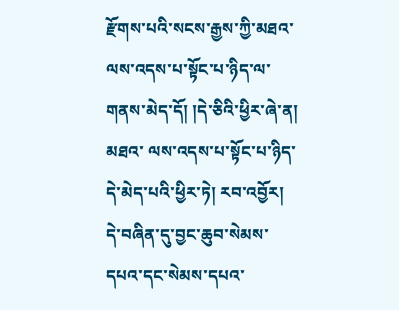རྫོགས་པའི་སངས་རྒྱས་ཀྱི་མཐའ་ལས་འདས་པ་སྟོང་པ་ཉིད་ལ་གནས་མེད་དོ། །དེ་ཅིའི་ཕྱིར་ཞེ་ན། མཐའ་ ལས་འདས་པ་སྟོང་པ་ཉིད་དེ་མེད་པའི་ཕྱིར་ཏེ། རབ་འབྱོར། དེ་བཞིན་དུ་བྱང་ཆུབ་སེམས་དཔའ་དང་སེམས་དཔའ་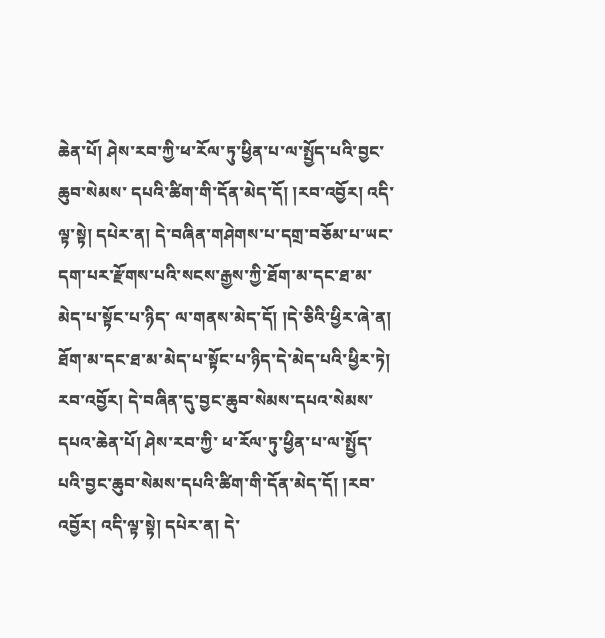ཆེན་པོ། ཤེས་རབ་ཀྱི་ཕ་རོལ་ཏུ་ཕྱིན་པ་ལ་སྤྱོད་པའི་བྱང་ཆུབ་སེམས་ དཔའི་ཚིག་གི་དོན་མེད་དོ། །རབ་འབྱོར། འདི་ལྟ་སྟེ། དཔེར་ན། དེ་བཞིན་གཤེགས་པ་དགྲ་བཅོམ་པ་ཡང་དག་པར་རྫོགས་པའི་སངས་རྒྱས་ཀྱི་ཐོག་མ་དང་ཐ་མ་མེད་པ་སྟོང་པ་ཉིད་ ལ་གནས་མེད་དོ། །དེ་ཅིའི་ཕྱིར་ཞེ་ན། ཐོག་མ་དང་ཐ་མ་མེད་པ་སྟོང་པ་ཉིད་དེ་མེད་པའི་ཕྱིར་ཏེ། རབ་འབྱོར། དེ་བཞིན་དུ་བྱང་ཆུབ་སེམས་དཔའ་སེམས་དཔའ་ཆེན་པོ། ཤེས་རབ་ཀྱི་ ཕ་རོལ་ཏུ་ཕྱིན་པ་ལ་སྤྱོད་པའི་བྱང་ཆུབ་སེམས་དཔའི་ཚིག་གི་དོན་མེད་དོ། །རབ་འབྱོར། འདི་ལྟ་སྟེ། དཔེར་ན། དེ་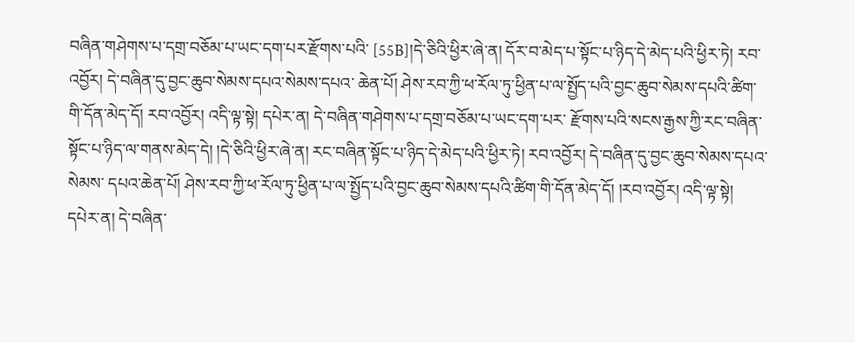བཞིན་གཤེགས་པ་དགྲ་བཅོམ་པ་ཡང་དག་པར་རྫོགས་པའི་ [55B]།དེ་ཅིའི་ཕྱིར་ཞེ་ན། དོར་བ་མེད་པ་སྟོང་པ་ཉིད་དེ་མེད་པའི་ཕྱིར་ཏེ། རབ་འབྱོར། དེ་བཞིན་དུ་བྱང་ཆུབ་སེམས་དཔའ་སེམས་དཔའ་ ཆེན་པོ། ཤེས་རབ་ཀྱི་ཕ་རོལ་ཏུ་ཕྱིན་པ་ལ་སྤྱོད་པའི་བྱང་ཆུབ་སེམས་དཔའི་ཚིག་གི་དོན་མེད་དོ། རབ་འབྱོར། འདི་ལྟ་སྟེ། དཔེར་ན། དེ་བཞིན་གཤེགས་པ་དགྲ་བཅོམ་པ་ཡང་དག་པར་ རྫོགས་པའི་སངས་རྒྱས་ཀྱི་རང་བཞིན་སྟོང་པ་ཉིད་ལ་གནས་མེད་དེ། །དེ་ཅིའི་ཕྱིར་ཞེ་ན། རང་བཞིན་སྟོང་པ་ཉིད་དེ་མེད་པའི་ཕྱིར་ཏེ། རབ་འབྱོར། དེ་བཞིན་དུ་བྱང་ཆུབ་སེམས་དཔའ་སེམས་ དཔའ་ཆེན་པོ། ཤེས་རབ་ཀྱི་ཕ་རོལ་ཏུ་ཕྱིན་པ་ལ་སྤྱོད་པའི་བྱང་ཆུབ་སེམས་དཔའི་ཚིག་གི་དོན་མེད་དོ། །རབ་འབྱོར། འདི་ལྟ་སྟེ། དཔེར་ན། དེ་བཞིན་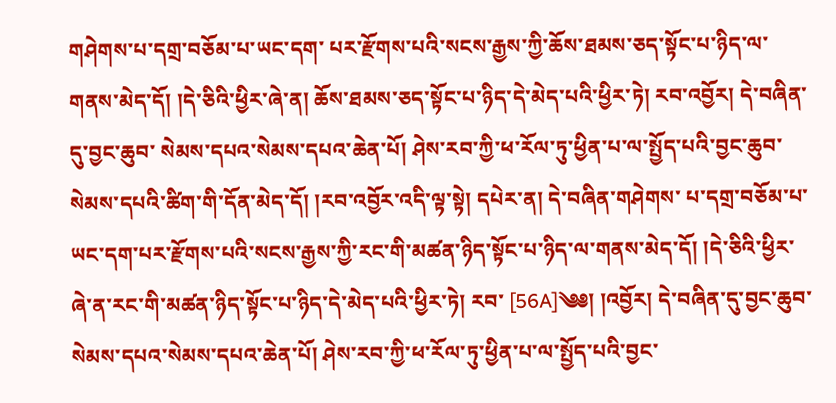གཤེགས་པ་དགྲ་བཅོམ་པ་ཡང་དག་ པར་རྫོགས་པའི་སངས་རྒྱས་ཀྱི་ཆོས་ཐམས་ཅད་སྟོང་པ་ཉིད་ལ་གནས་མེད་དོ། །དེ་ཅིའི་ཕྱིར་ཞེ་ན། ཆོས་ཐམས་ཅད་སྟོང་པ་ཉིད་དེ་མེད་པའི་ཕྱིར་ཏེ། རབ་འབྱོར། དེ་བཞིན་དུ་བྱང་ཆུབ་ སེམས་དཔའ་སེམས་དཔའ་ཆེན་པོ། ཤེས་རབ་ཀྱི་ཕ་རོལ་ཏུ་ཕྱིན་པ་ལ་སྤྱོད་པའི་བྱང་ཆུབ་སེམས་དཔའི་ཚིག་གི་དོན་མེད་དོ། །རབ་འབྱོར་འདི་ལྟ་སྟེ། དཔེར་ན། དེ་བཞིན་གཤེགས་ པ་དགྲ་བཅོམ་པ་ཡང་དག་པར་རྫོགས་པའི་སངས་རྒྱས་ཀྱི་རང་གི་མཚན་ཉིད་སྟོང་པ་ཉིད་ལ་གནས་མེད་དོ། །དེ་ཅིའི་ཕྱིར་ཞེ་ན་རང་གི་མཚན་ཉིད་སྟོང་པ་ཉིད་དེ་མེད་པའི་ཕྱིར་ཏེ། རབ་ [56A]༄༅། །འབྱོར། དེ་བཞིན་དུ་བྱང་ཆུབ་སེམས་དཔའ་སེམས་དཔའ་ཆེན་པོ། ཤེས་རབ་ཀྱི་ཕ་རོལ་ཏུ་ཕྱིན་པ་ལ་སྤྱོད་པའི་བྱང་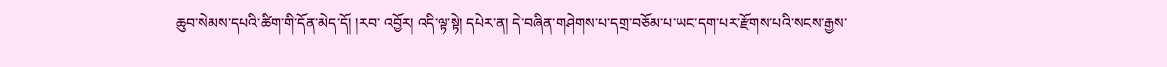ཆུབ་སེམས་དཔའི་ཚིག་གི་དོན་མེད་དོ། །རབ་ འབྱོར། འདི་ལྟ་སྟེ། དཔེར་ན། དེ་བཞིན་གཤེགས་པ་དགྲ་བཅོམ་པ་ཡང་དག་པར་རྫོགས་པའི་སངས་རྒྱས་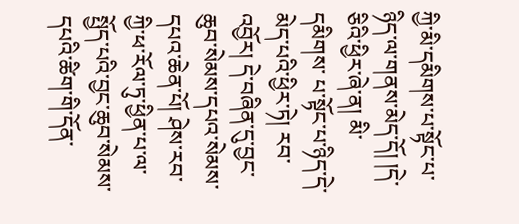ཀྱི་མི་དམིགས་པ་སྟོང་པ་ཉིད་ལ་གནས་མེད་དོ། །དེ་ཅིའི་ཕྱིར་ཞེ་ན། མི་དམིགས་ པ་སྟོང་པ་ཉིད་དེ་མེད་པའི་ཕྱིར་ཏེ། རབ་འབྱོར། དེ་བཞིན་དུ་བྱང་ཆུབ་སེམས་དཔའ་སེམས་དཔའ་ཆེན་པོ། ཤེས་རབ་ཀྱི་ཕ་རོལ་ཏུ་ཕྱིན་པ་ལ་སྤྱོད་པའི་བྱང་ཆུབ་སེམས་དཔའི་ཚིག་གི་དོན་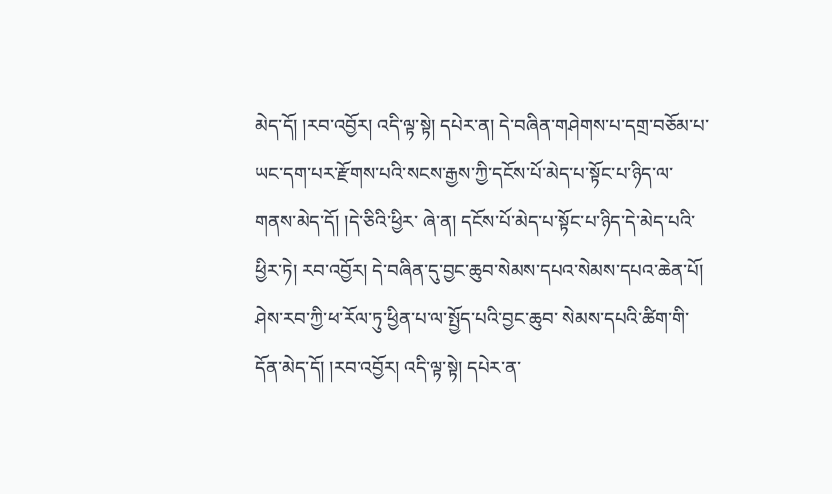མེད་དོ། །རབ་འབྱོར། འདི་ལྟ་སྟེ། དཔེར་ན། དེ་བཞིན་གཤེགས་པ་དགྲ་བཅོམ་པ་ཡང་དག་པར་རྫོགས་པའི་སངས་རྒྱས་ཀྱི་དངོས་པོ་མེད་པ་སྟོང་པ་ཉིད་ལ་གནས་མེད་དོ། །དེ་ཅིའི་ཕྱིར་ ཞེ་ན། དངོས་པོ་མེད་པ་སྟོང་པ་ཉིད་དེ་མེད་པའི་ཕྱིར་ཏེ། རབ་འབྱོར། དེ་བཞིན་དུ་བྱང་ཆུབ་སེམས་དཔའ་སེམས་དཔའ་ཆེན་པོ། ཤེས་རབ་ཀྱི་ཕ་རོལ་ཏུ་ཕྱིན་པ་ལ་སྤྱོད་པའི་བྱང་ཆུབ་ སེམས་དཔའི་ཚིག་གི་དོན་མེད་དོ། །རབ་འབྱོར། འདི་ལྟ་སྟེ། དཔེར་ན་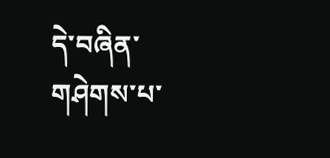དེ་བཞིན་གཤེགས་པ་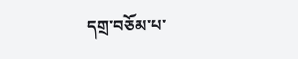དགྲ་བཅོམ་པ་